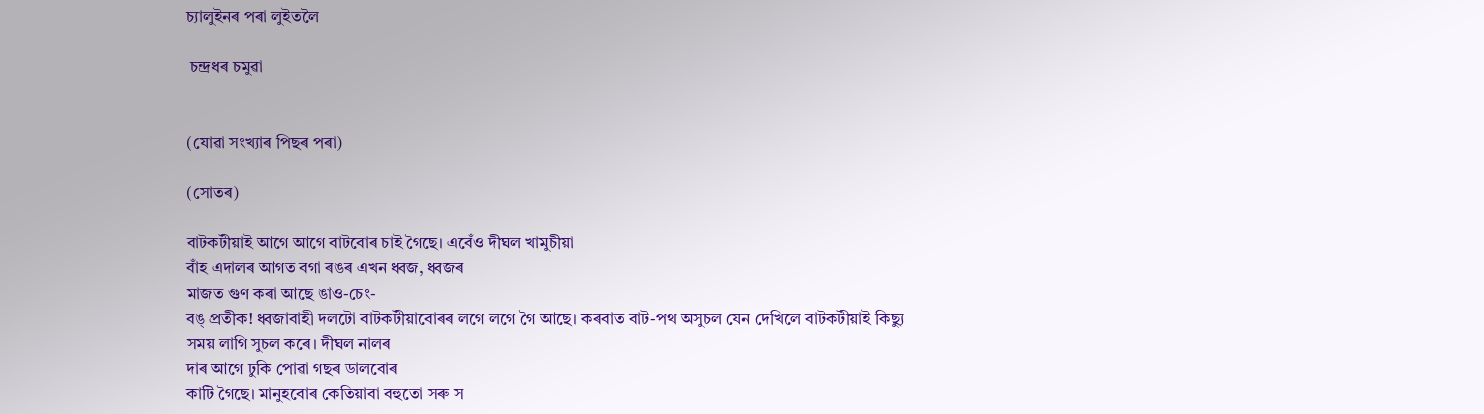চ্যালুইনৰ পৰা লুইতলৈ

 চন্দ্ৰধৰ চমুৱা


(যোৱা সংখ্যাৰ পিছৰ পৰা)

(সোতৰ)

বাটকটীয়াই আগে আগে বাটবোৰ চাই গৈছে। এবেঁও দীঘল খামুচীয়া
বাঁহ এদালৰ আগত বগা ৰঙৰ এখন ধ্বজ, ধ্বজৰ
মাজত গুণ কৰা আছে ঙাও-চেং-
বঙ্ প্রতীক! ধ্বজাবাহী দলটো বাটকটীয়াবোৰৰ লগে লগে গৈ আছে। কৰবাত বাট-পথ অসুচল যেন দেখিলে বাটকটীয়াই কিছ্যু
সময় লাগি সুচল কৰে। দীঘল নালৰ
দাৰ আগে ঢুকি পোৱা গছৰ ডালবোৰ
কাটি গৈছে। মানুহবোৰ কেতিয়াবা বহুতো সৰু স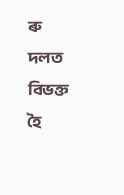ৰু দলত বিভক্ত হৈ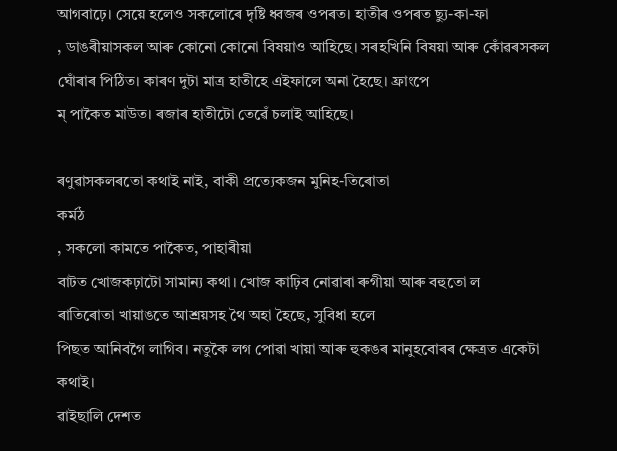আগবাঢ়ে। সেয়ে হলেও সকলোৰে দৃষ্টি ধ্বজৰ ওপৰত। হাতীৰ ওপৰত ছ্যু-কা-ফা
, ডাঙৰীয়াসকল আৰু কোনো কোনো বিষয়াও আহিছে। সৰহখিনি বিষয়া আৰু কোঁৱৰসকল
ঘোঁৰাৰ পিঠিত। কাৰণ দুটা মাত্র হাতীহে এইফালে অনা হৈছে। ফ্রাংপে
ম্ পাকৈত মাউত। ৰজাৰ হাতীটো তেৱেঁ চলাই আহিছে।

ৰণুৱাসকলৰতো কথাই নাই, বাকী প্রত্যেকজন মুনিহ-তিৰোতা
কর্মঠ
, সকলো কামতে পাকৈত, পাহাৰীয়া
বাটত খোজকঢ়াটো সামান্য কথা। খোজ কাঢ়িব নোৱাৰা ৰুগীয়া আৰু বহুতো ল
ৰাতিৰোতা খায়াঙতে আশ্রয়সহ থৈ অহা হৈছে, সুবিধা হলে
পিছত আনিবগৈ লাগিব। নতুকৈ লগ পোৱা খায়া আৰু হুকঙৰ মানুহবোৰৰ ক্ষেত্ৰত একেটা কথাই।
ৱাইছালি দেশত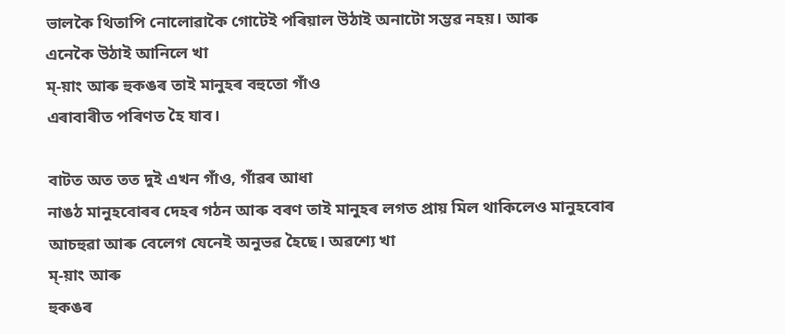ভালকৈ থিতাপি নোলোৱাকৈ গোটেই পৰিয়াল উঠাই অনাটো সম্ভৱ নহয়। আৰু
এনেকৈ উঠাই আনিলে খা
ম্-য়াং আৰু হুকঙৰ তাই মানুহৰ বহুতো গাঁও
এৰাবাৰীত পৰিণত হৈ যাব।

বাটত অত তত দুই এখন গাঁও, গাঁৱৰ আধা
নাঙঠ মানুহবোৰৰ দেহৰ গঠন আৰু বৰণ তাই মানুহৰ লগত প্রায় মিল থাকিলেও মানুহবোৰ
আচহুৱা আৰু বেলেগ যেনেই অনুভৱ হৈছে। অৱশ্যে খা
ম্-য়াং আৰু
হুকঙৰ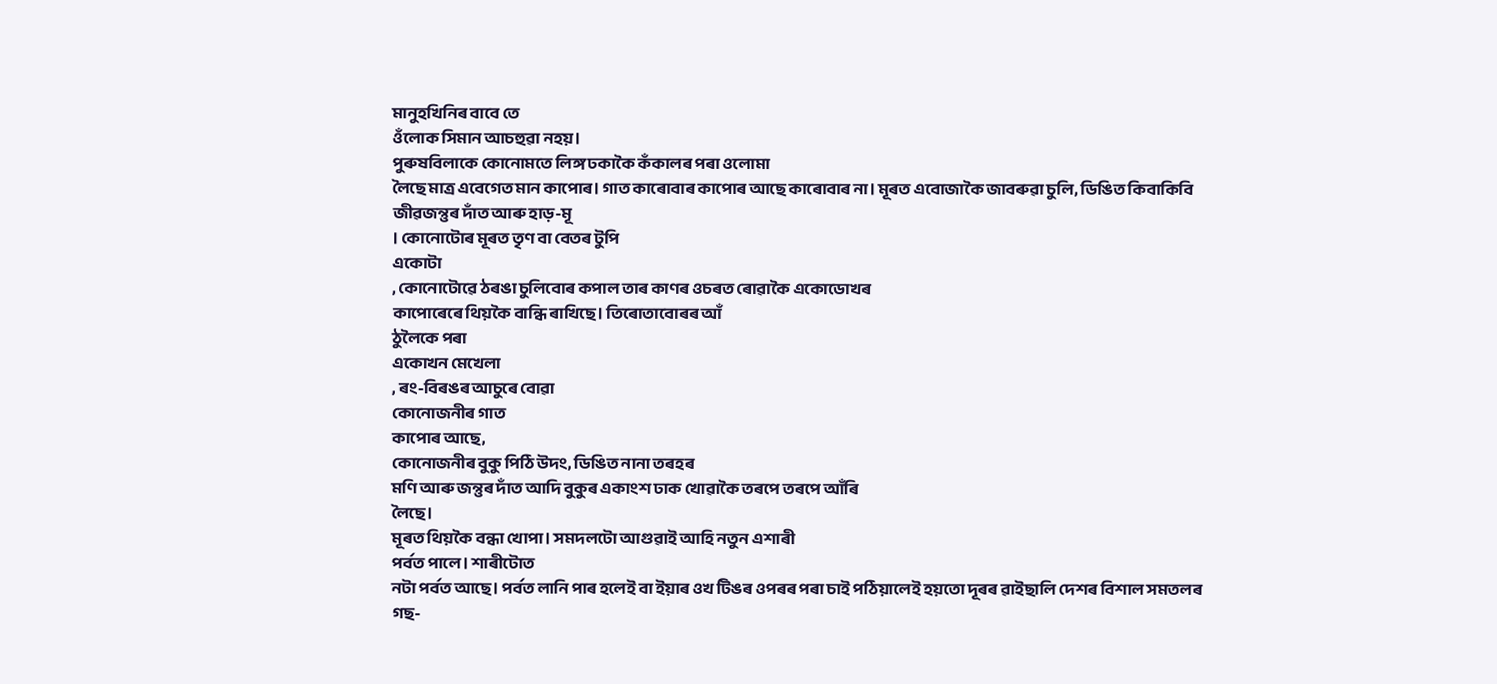মানুহখিনিৰ বাবে তে
ওঁলোক সিমান আচহুৱা নহয়।
পুৰুষবিলাকে কোনোমতে লিঙ্গ ঢকাকৈ কঁকালৰ পৰা ওলোমা
লৈছে মাত্র এবেগেত মান কাপোৰ। গাত কাৰোবাৰ কাপোৰ আছে কাৰোবাৰ না। মূৰত এবোজাকৈ জাবৰুৱা চুলি, ডিঙিত কিবাকিবি
জীৱজন্তুৰ দাঁত আৰু হাড়-মূ
। কোনোটোৰ মূৰত তৃণ বা বেতৰ টুপি
একোটা
, কোনোটোৱে ঠৰঙা চুলিবোৰ কপাল তাৰ কাণৰ ওচৰত ৰোৱাকৈ একোডোখৰ
কাপোৰেৰে থিয়কৈ বান্ধি ৰাখিছে। তিৰোতাবোৰৰ আঁ
ঠুলৈকে পৰা
একোখন মেখেলা
, ৰং-বিৰঙৰ আচুৰে বোৱা
কোনোজনীৰ গাত
কাপোৰ আছে,
কোনোজনীৰ বুকু পিঠি উদং, ডিঙিত নানা তৰহৰ
মণি আৰু জন্তুৰ দাঁত আদি বুকুৰ একাংশ ঢাক খোৱাকৈ তৰপে তৰপে আঁৰি
লৈছে।
মূৰত থিয়কৈ বন্ধা খোপা। সমদলটো আগুৱাই আহি নতুন এশাৰী
পৰ্বত পালে। শাৰীটোত
নটা পর্বত আছে। পর্বত লানি পাৰ হলেই বা ইয়াৰ ওখ টিঙৰ ওপৰৰ পৰা চাই পঠিয়ালেই হয়তো দূৰৰ ৱাইছালি দেশৰ বিশাল সমতলৰ গছ-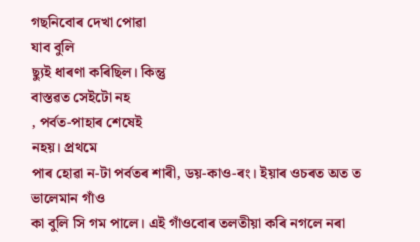গছনিবোৰ দেখা পোৱা
যাব বুলি
ছ্যুই ধাৰণা কৰিছিল। কিন্তু
বাস্তৱত সেইটো নহ
, পর্বত-পাহাৰ শেষেই
নহয়। প্রথমে
পাৰ হোৱা ন-টা পৰ্বতৰ শাৰী, ডয়-কাও-ৰং। ইয়াৰ ওচৰত অত ত
ভালেমান গাঁও
কা বুলি সি গম পালে। এই গাঁওবোৰ তলতীয়া কৰি নগলে নৰা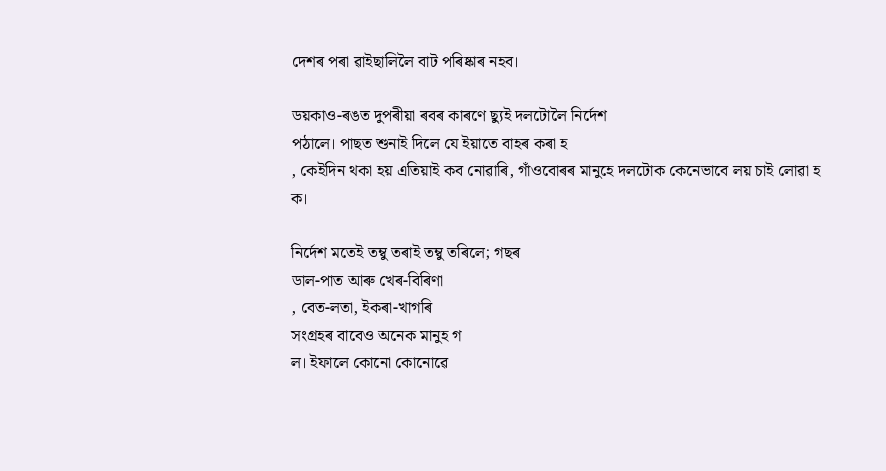দেশৰ পৰা ৱাইছালিলৈ বাট পৰিষ্কাৰ নহব।

ডয়কাও-ৰঙত দুপৰীয়া ৰবৰ কাৰণে ছ্যুই দলটোলৈ নির্দেশ
পঠালে। পাছত শুনাই দিলে যে ইয়াতে বাহৰ কৰা হ
, কেইদিন থকা হয় এতিয়াই কব নোৱাৰি, গাঁওবোৰৰ মানুহে দলটোক কেনেভাবে লয় চাই লোৱা হ
ক।

নির্দেশ মতেই তম্বু তৰাই তম্বু তৰিলে; গছৰ
ডাল-পাত আৰু খেৰ-বিৰিণা
, বেত-লতা, ইকৰা-খাগৰি
সংগ্ৰহৰ বাবেও অনেক মানুহ গ
ল। ইফালে কোনো কোনোৱে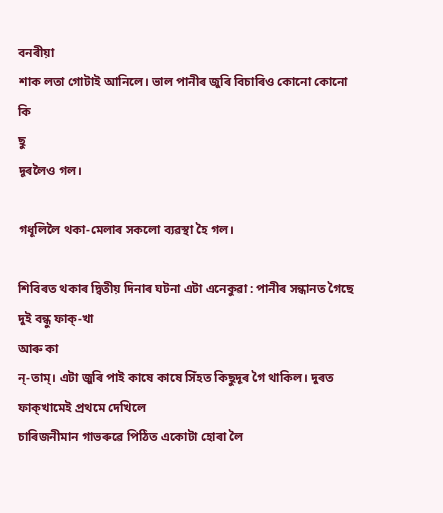বনৰীয়া
শাক লতা গোটাই আনিলে। ভাল পানীৰ জুৰি বিচাৰিও কোনো কোনো কি
ছু
দূৰলৈও গল।

গধূলিলৈ থকা-মেলাৰ সকলো ব্যৱস্থা হৈ গল।

শিবিৰত থকাৰ দ্বিতীয় দিনাৰ ঘটনা এটা এনেকুৱা : পানীৰ সন্ধানত গৈছে দুই বন্ধু ফাক্-খা
আৰু কা
ন্-তাম্। এটা জুৰি পাই কাষে কাষে সিঁহত কিছুদূৰ গৈ থাকিল। দুৰত ফাক্খামেই প্রথমে দেখিলে
চাৰিজনীমান গাভৰুৱে পিঠিত একোটা হোৰা লৈ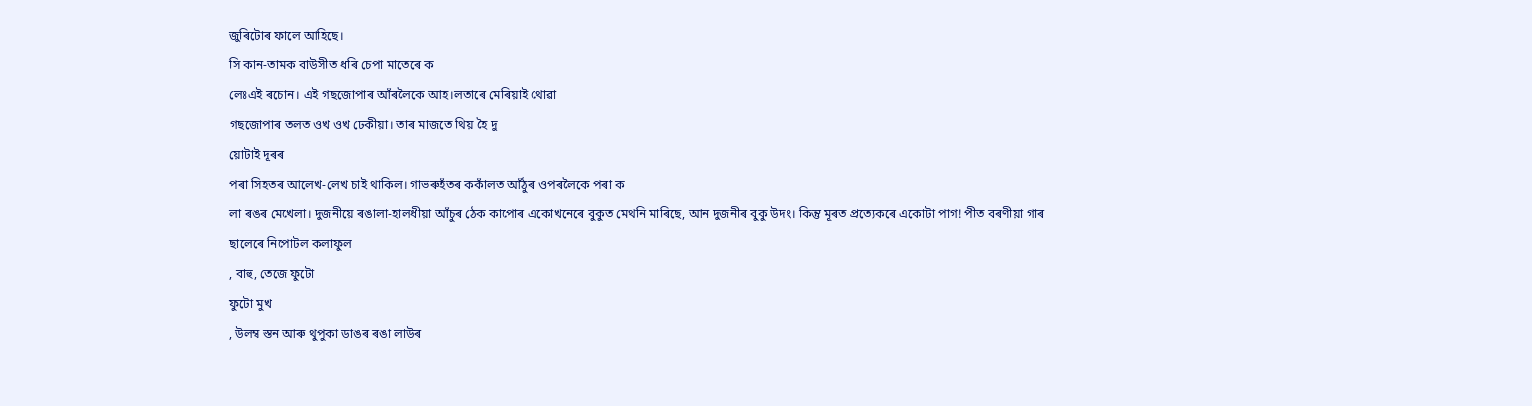জুৰিটোৰ ফালে আহিছে।
সি কান-তামক বাউসীত ধৰি চেপা মাতেৰে ক
লেঃএই ৰচোন। এই গছজোপাৰ আঁৰলৈকে আহ।লতাৰে মেৰিয়াই থোৱা
গছজোপাৰ তলত ওখ ওখ ঢেকীয়া। তাৰ মাজতে থিয় হৈ দু
য়োটাই দূৰৰ
পৰা সিহতৰ আলেখ-লেখ চাই থাকিল। গাভৰুহঁতৰ ককাঁলত আঁঠুৰ ওপৰলৈকে পৰা ক
লা ৰঙৰ মেখেলা। দুজনীয়ে ৰঙালা-হালধীয়া আঁচুৰ ঠেক কাপোৰ একোখনেৰে বুকুত মেথনি মাৰিছে, আন দুজনীৰ বুকু উদং। কিন্তু মূৰত প্রত্যেকৰে একোটা পাগ! পীত বৰণীয়া গাৰ
ছালেৰে নিপোটল কলাফুল
, বাহু, তেজে ফুটো
ফুটো মুখ
, উলম্ব স্তন আৰু থুপুকা ডাঙৰ ৰঙা লাউৰ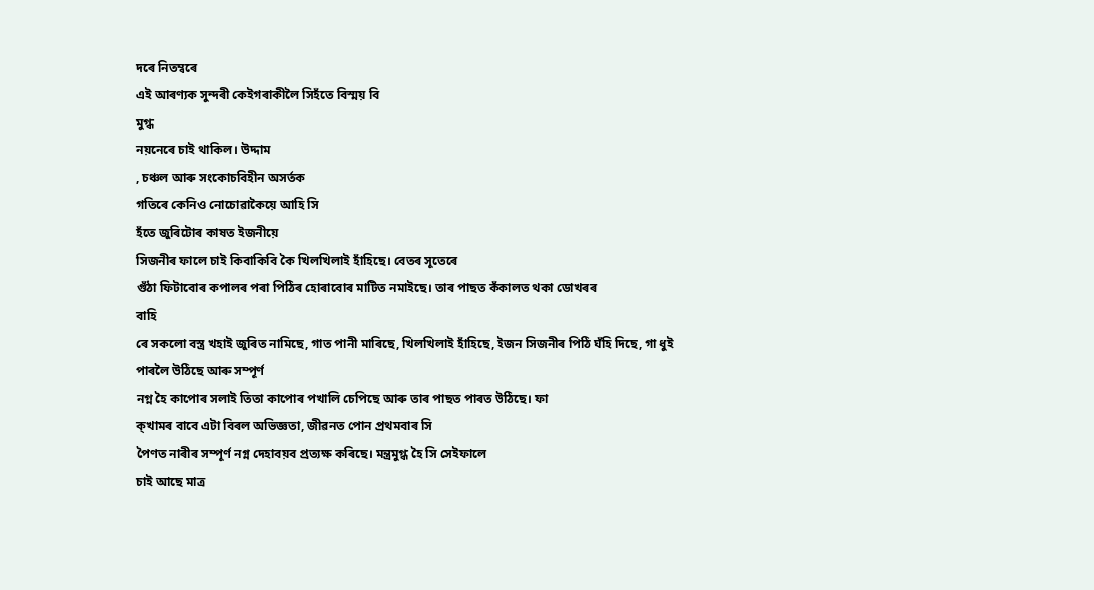দৰে নিতম্বৰে
এই আৰণ্যক সুন্দৰী কেইগৰাকীলৈ সিহঁতে বিস্ময় বি
মুগ্ধ
নয়নেৰে চাই থাকিল। উদ্দাম
, চঞ্চল আৰু সংকোচবিহীন অসর্তক
গতিৰে কেনিও নোচোৱাকৈয়ে আহি সি
হঁতে জুৰিটোৰ কাষত ইজনীয়ে
সিজনীৰ ফালে চাই কিবাকিবি কৈ খিলখিলাই হাঁহিছে। বেতৰ সূতেৰে
গুঁঠা ফিটাবোৰ কপালৰ পৰা পিঠিৰ হোৰাবোৰ মাটিত নমাইছে। তাৰ পাছত কঁকালত থকা ডোখৰৰ
বাহি
ৰে সকলো বস্ত্র খহাই জুৰিত নামিছে, গাত পানী মাৰিছে, খিলখিলাই হাঁহিছে, ইজন সিজনীৰ পিঠি ঘঁহি দিছে, গা ধুই পাৰলৈ উঠিছে আৰু সম্পূর্ণ
নগ্ন হৈ কাপোৰ সলাই তিতা কাপোৰ পখালি চেপিছে আৰু তাৰ পাছত পাৰত উঠিছে। ফা
ক্খামৰ বাবে এটা বিৰল অভিজ্ঞতা, জীৱনত পোন প্ৰথমবাৰ সি
পৈণত নাৰীৰ সম্পূর্ণ নগ্ন দেহাবয়ব প্রত্যক্ষ কৰিছে। মন্ত্রমুগ্ধ হৈ সি সেইফালে
চাই আছে মাত্র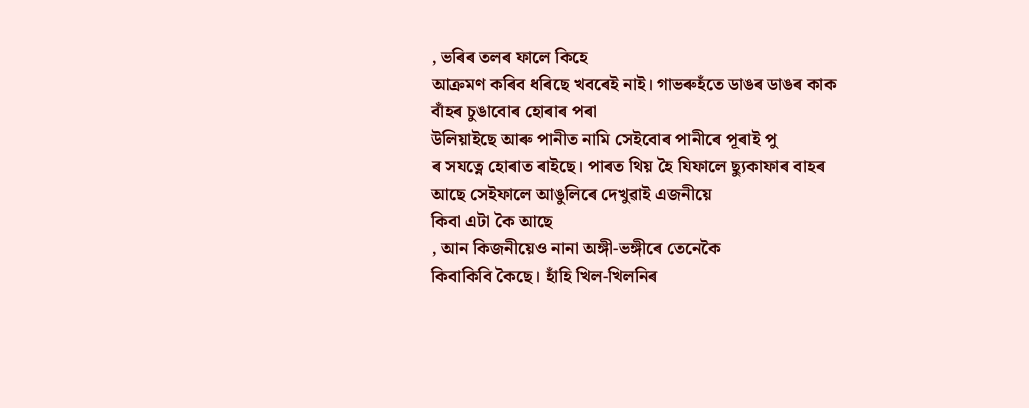, ভৰিৰ তলৰ ফালে কিহে
আক্রমণ কৰিব ধৰিছে খবৰেই নাই। গাভৰুহঁতে ডাঙৰ ডাঙৰ কাক বাঁহৰ চুঙাবোৰ হোৰাৰ পৰা
উলিয়াইছে আৰু পানীত নামি সেইবোৰ পানীৰে পূৰাই পু
ৰ সযত্নে হোৰাত ৰাইছে। পাৰত থিয় হৈ যিফালে ছ্যুকাফাৰ বাহৰ আছে সেইফালে আঙুলিৰে দেখুৱাই এজনীয়ে
কিবা এটা কৈ আছে
, আন কিজনীয়েও নানা অঙ্গী-ভঙ্গীৰে তেনেকৈ
কিবাকিবি কৈছে। হাঁহি খিল-খিলনিৰ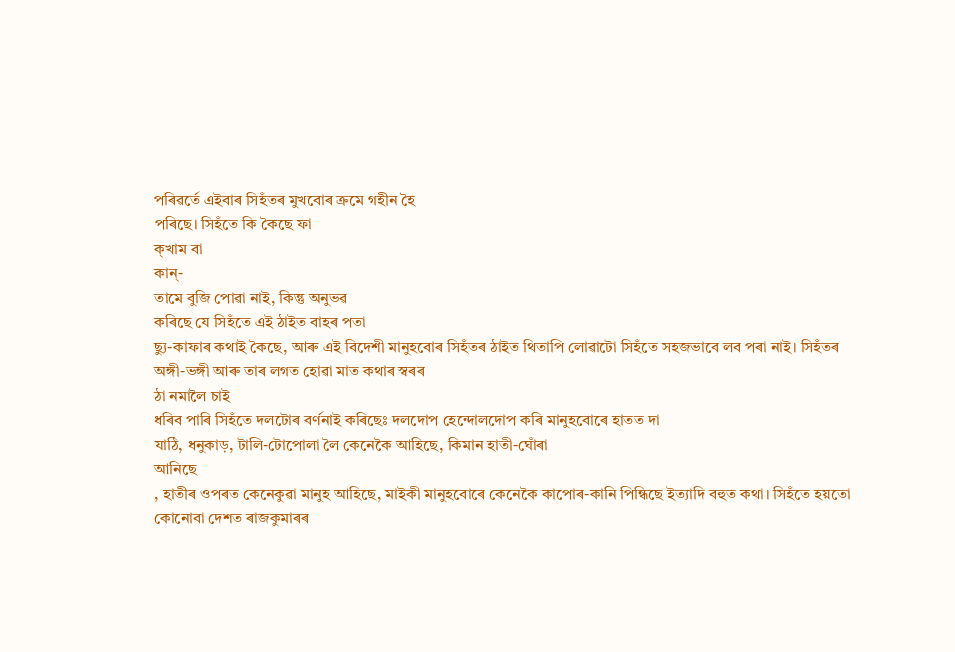পৰিৱর্তে এইবাৰ সিহঁতৰ মুখবোৰ ক্ৰমে গহীন হৈ
পৰিছে। সিহঁতে কি কৈছে ফা
ক্খাম বা
কান্-
তামে বুজি পোৱা নাই, কিন্তু অনুভৱ
কৰিছে যে সিহঁতে এই ঠাইত বাহৰ পতা
ছ্যু-কাফাৰ কথাই কৈছে, আৰু এই বিদেশী মানুহবোৰ সিহঁতৰ ঠাইত থিতাপি লোৱাটো সিহঁতে সহজভাবে লব পৰা নাই। সিহঁতৰ
অঙ্গী-ভঙ্গী আৰু তাৰ লগত হোৱা মাত কথাৰ স্বৰৰ
ঠা নমালৈ চাই
ধৰিব পাৰি সিহঁতে দলটোৰ বৰ্ণনাই কৰিছেঃ দলদোপ হেন্দোলদোপ কৰি মানুহবোৰে হাতত দা
যাঠি, ধনুকাড়, টালি-টোপোলা লৈ কেনেকৈ আহিছে, কিমান হাতী-ঘোঁৰা
আনিছে
, হাতীৰ ওপৰত কেনেকুৱা মানুহ আহিছে, মাইকী মানুহবোৰে কেনেকৈ কাপোৰ-কানি পিন্ধিছে ইত্যাদি বহুত কথা। সিহঁতে হয়তো
কোনোবা দেশত ৰাজকুমাৰৰ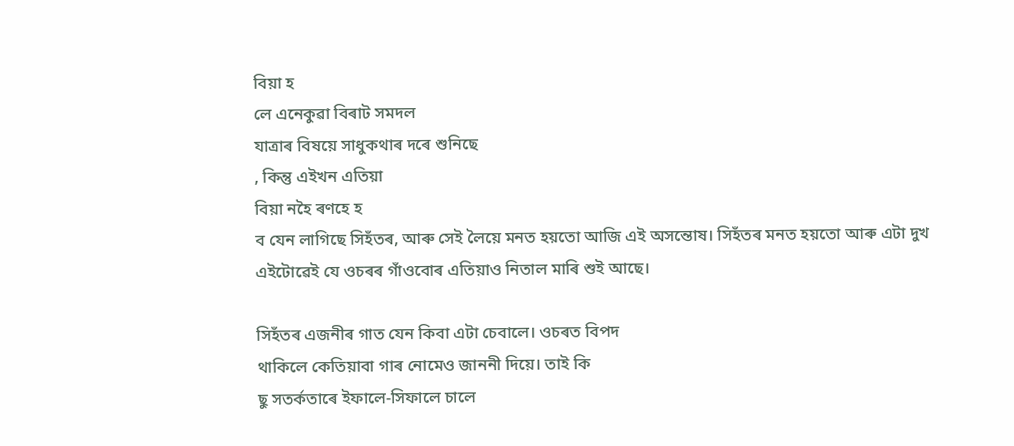বিয়া হ
লে এনেকুৱা বিৰাট সমদল
যাত্ৰাৰ বিষয়ে সাধুকথাৰ দৰে শুনিছে
, কিন্তু এইখন এতিয়া
বিয়া নহৈ ৰণহে হ
ব যেন লাগিছে সিহঁতৰ, আৰু সেই লৈয়ে মনত হয়তো আজি এই অসন্তোষ। সিহঁতৰ মনত হয়তো আৰু এটা দুখ
এইটোৱেই যে ওচৰৰ গাঁওবোৰ এতিয়াও নিতাল মাৰি শুই আছে।

সিহঁতৰ এজনীৰ গাত যেন কিবা এটা চেবালে। ওচৰত বিপদ
থাকিলে কেতিয়াবা গাৰ নোমেও জাননী দিয়ে। তাই কি
ছু সতর্কতাৰে ইফালে-সিফালে চালে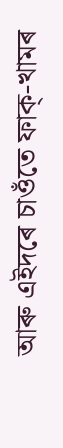আৰু এইদৰে চাওঁতে ফাক্-খামৰ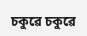চকুৱে চকুৱে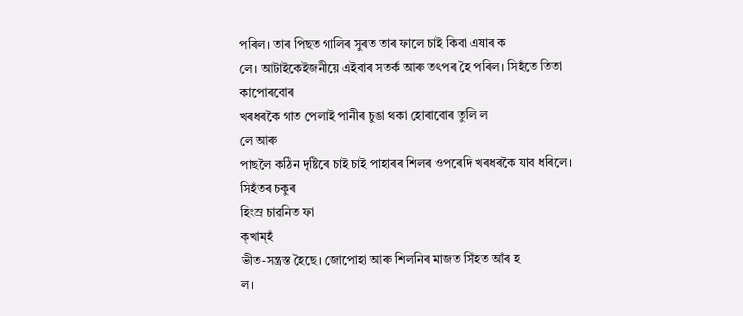পৰিল। তাৰ পিছত গালিৰ সুৰত তাৰ ফালে চাই কিবা এষাৰ ক
লে। আটাইকেইজনীয়ে এইবাৰ সতর্ক আৰু তৎপৰ হৈ পৰিল। সিহঁতে তিতা কাপোৰবোৰ
খৰধৰকৈ গাত পেলাই পানীৰ চুঙা থকা হোৰাবোৰ তুলি ল
লে আৰু
পাছলৈ কঠিন দৃষ্টিৰে চাই চাই পাহাৰৰ শিলৰ ওপৰেদি খৰধৰকৈ যাব ধৰিলে। সিহঁতৰ চকুৰ
হিংস্ৰ চাৱনিত ফা
ক্খাম্হঁ
ভীত-সন্ত্রস্ত হৈছে। জোপোহা আৰু শিলনিৰ মাজত সিঁহত আঁৰ হ
ল।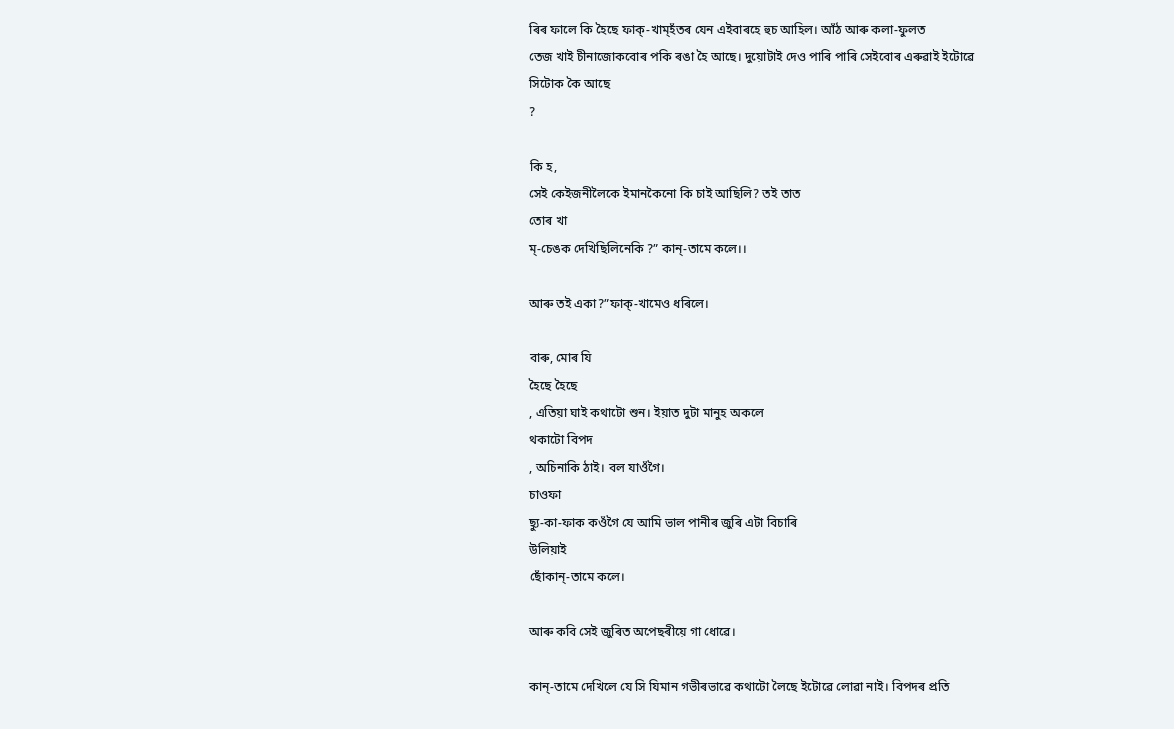ৰিৰ ফালে কি হৈছে ফাক্-খাম্হঁতৰ যেন এইবাৰহে হুচ আহিল। আঁঠ আৰু কলা-ফুলত
তেজ খাই চীনাজোকবোৰ পকি ৰঙা হৈ আছে। দুয়োটাই দেও পাৰি পাৰি সেইবোৰ এৰুৱাই ইটোৱে
সিটোক কৈ আছে
?

কি হ,
সেই কেইজনীলৈকে ইমানকৈনো কি চাই আছিলি? তই তাত
তোৰ খা
ম্-চেঙক দেখিছিলিনেকি ?” কান্-তামে কলে।।

আৰু তই একা?”ফাক্-খামেও ধৰিলে।

বাৰু, মোৰ যি
হৈছে হৈছে
, এতিয়া ঘাই কথাটো শুন। ইয়াত দুটা মানুহ অকলে
থকাটো বিপদ
, অচিনাকি ঠাই। বল যাওঁগৈ।
চাওফা
ছ্যু-কা-ফাক কওঁগৈ যে আমি ভাল পানীৰ জুৰি এটা বিচাৰি
উলিয়াই
ছোঁকান্-তামে কলে।

আৰু কবি সেই জুৰিত অপেছৰীয়ে গা ধোৱে।

কান্-তামে দেখিলে যে সি যিমান গভীৰভাৱে কথাটো লৈছে ইটোৱে লোৱা নাই। বিপদৰ প্রতি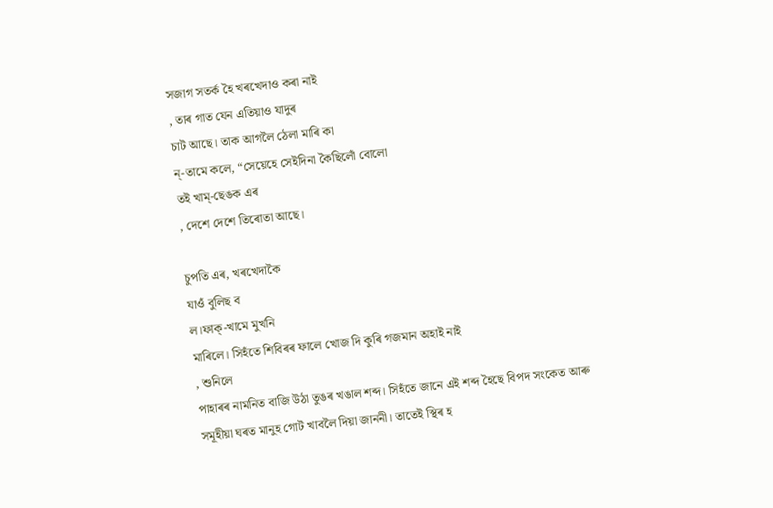সজাগ সতর্ক হৈ খৰখেদাও কৰা নাই
, তাৰ গাত যেন এতিয়াও যাদুৰ
চাট আছে। তাক আগলৈ ঠেলা মাৰি কা
ন্-তামে কলে, “সেয়েহে সেইদিনা কৈছিলোঁ বোলো
তই খাম্-ছেঙক এৰ
, দেশে দেশে তিৰোতা আছে।

চুপতি এৰ, খৰখেদাকৈ
যাওঁ বুলিছ ব
ল।ফাক্-খামে মুখনি
মাৰিলে। সিহঁতে শিবিৰৰ ফালে খোজ দি কুৰি গজমান অহাই নাই
, শুনিলে
পাহাৰৰ নামনিত বাজি উঠা তুঙৰ খঙাল শব্দ। সিহঁতে জানে এই শব্দ হৈছে বিপদ সংকেত আৰু
সমূহীয়া ঘৰত মানুহ গোট খাবলৈ দিয়া জাননী। তাতেই স্থিৰ হ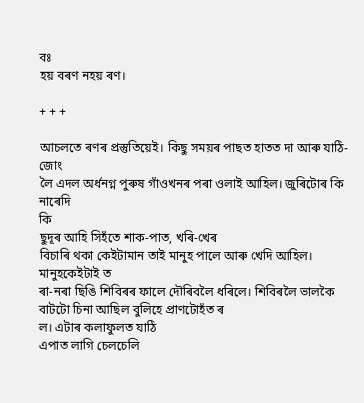বঃ
হয় বৰণ নহয় ৰণ।

+ + +

আচলতে ৰণৰ প্ৰস্তুতিয়েই। কিছু সময়ৰ পাছত হাতত দা আৰু যাঠি-জোং
লৈ এদল অর্ধনগ্ন পুৰুষ গাঁওখনৰ পৰা ওলাই আহিল। জুৰিটোৰ কি
নাৰেদি
কি
ছুদূৰ আহি সিহঁতে শাক-পাত, খৰি-খেৰ
বিচাৰি থকা কেইটামান তাই মানুহ পালে আৰু খেদি আহিল। মানুহকেইটাই ত
ৰা-নৰা ছিঙি শিবিৰৰ ফালে দৌৰিবলৈ ধৰিলে। শিবিৰলৈ ভালকৈ
বাটটো চিনা আছিল বুলিহে প্রাণটোহঁত ৰ
ল। এটাৰ কলাফুলত যাঠি
এপাত লাগি চেলচেলি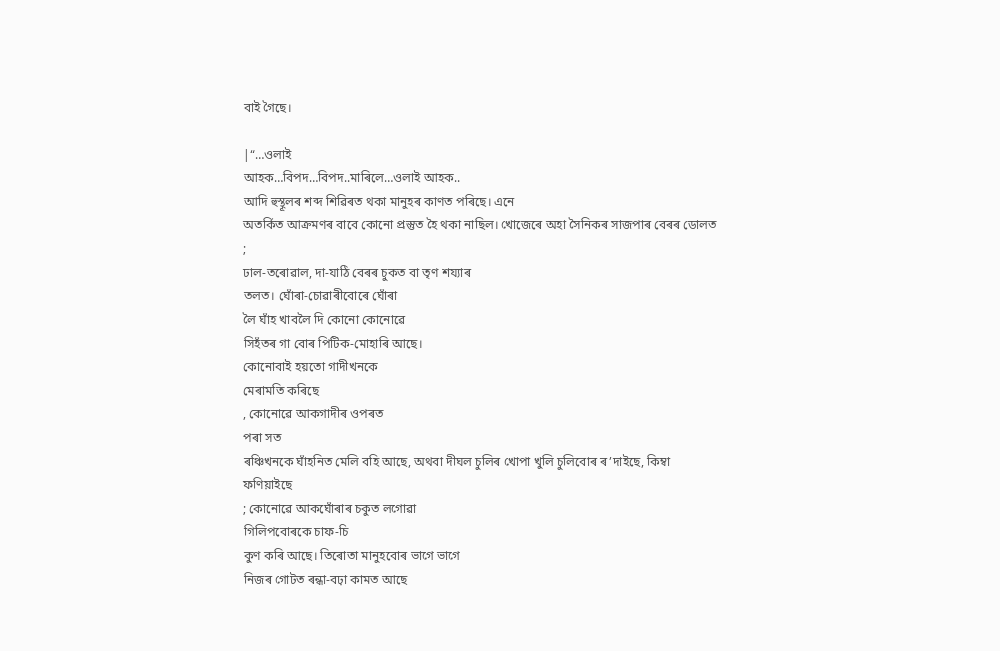বাই গৈছে।

|“…ওলাই
আহক…বিপদ…বিপদ..মাৰিলে…ওলাই আহক..
আদি হুস্থূলৰ শব্দ শিৱিৰত থকা মানুহৰ কাণত পৰিছে। এনে
অতর্কিত আক্ৰমণৰ বাবে কোনো প্রস্তুত হৈ থকা নাছিল। খোজেৰে অহা সৈনিকৰ সাজপাৰ বেৰৰ ডোলত
;
ঢাল-তৰোৱাল, দা-যাঠি বেৰৰ চুকত বা তৃণ শয্যাৰ
তলত। ঘোঁৰা-চোৱাৰীবোৰে ঘোঁৰা
লৈ ঘাঁহ খাবলৈ দি কোনো কোনোৱে
সিহঁতৰ গা বোৰ পিটিক-মোহাৰি আছে।
কোনোবাই হয়তো গাদীখনকে
মেৰামতি কৰিছে
, কোনোৱে আকগাদীৰ ওপৰত
পৰা সত
ৰঞ্চিখনকে ঘাঁহনিত মেলি বহি আছে, অথবা দীঘল চুলিৰ খোপা খুলি চুলিবোৰ ৰ’দাইছে, কিম্বা
ফণিয়াইছে
; কোনোৱে আকঘোঁৰাৰ চকুত লগোৱা
গিলিপবোৰকে চাফ-চি
কুণ কৰি আছে। তিৰোতা মানুহবোৰ ভাগে ভাগে
নিজৰ গোটত ৰন্ধা-বঢ়া কামত আছে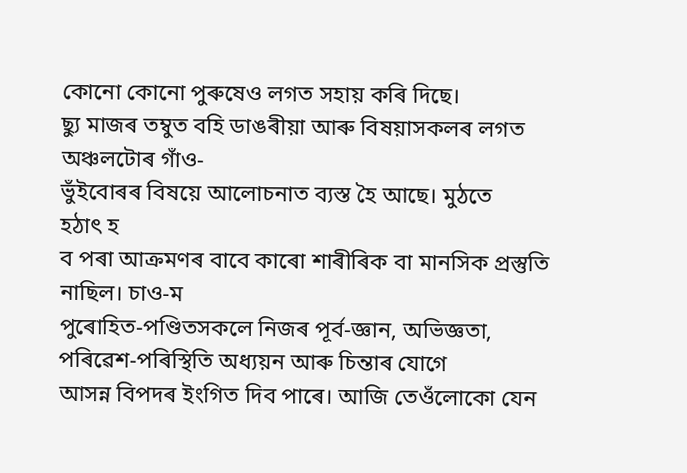কোনো কোনো পুৰুষেও লগত সহায় কৰি দিছে।
ছ্যু মাজৰ তম্বুত বহি ডাঙৰীয়া আৰু বিষয়াসকলৰ লগত
অঞ্চলটোৰ গাঁও-
ভুঁইবোৰৰ বিষয়ে আলোচনাত ব্যস্ত হৈ আছে। মুঠতে
হঠাৎ হ
ব পৰা আক্ৰমণৰ বাবে কাৰো শাৰীৰিক বা মানসিক প্রস্তুতি
নাছিল। চাও-ম
পুৰোহিত-পণ্ডিতসকলে নিজৰ পূর্ব-জ্ঞান, অভিজ্ঞতা, পৰিৱেশ-পৰিস্থিতি অধ্যয়ন আৰু চিন্তাৰ যোগে
আসন্ন বিপদৰ ইংগিত দিব পাৰে। আজি তেওঁলোকো যেন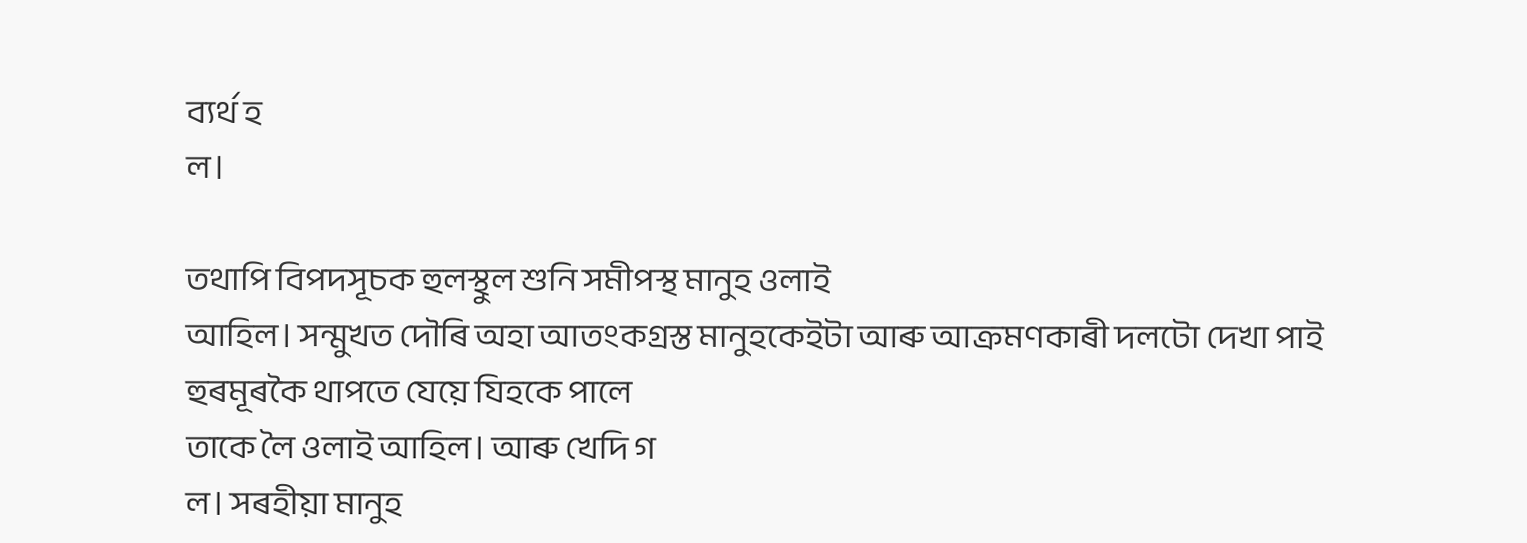ব্যর্থ হ
ল।

তথাপি বিপদসূচক হুলস্থুল শুনি সমীপস্থ মানুহ ওলাই
আহিল। সন্মুখত দৌৰি অহা আতংকগ্রস্ত মানুহকেইটা আৰু আক্রমণকাৰী দলটো দেখা পাই
হুৰমূৰকৈ থাপতে যেয়ে যিহকে পালে
তাকে লৈ ওলাই আহিল। আৰু খেদি গ
ল। সৰহীয়া মানুহ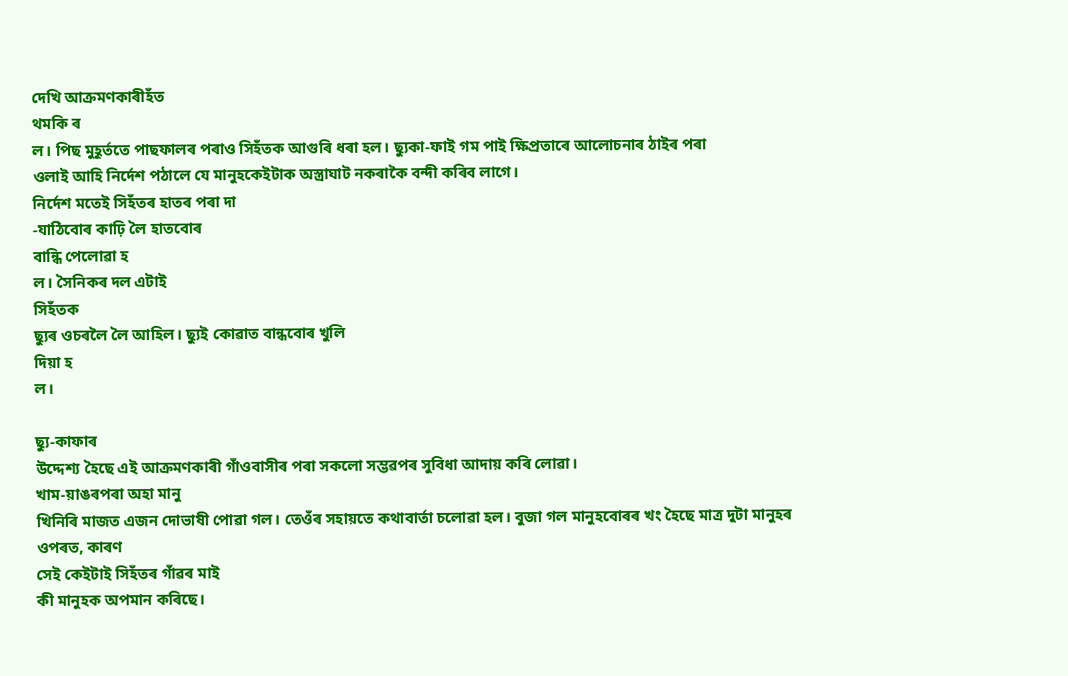দেখি আক্রমণকাৰীহঁত
থমকি ৰ
ল। পিছ মুহূর্ততে পাছফালৰ পৰাও সিহঁতক আগুৰি ধৰা হল। ছ্যুকা-ফাই গম পাই ক্ষিপ্রতাৰে আলোচনাৰ ঠাইৰ পৰা
ওলাই আহি নির্দেশ পঠালে যে মানুহকেইটাক অস্ত্রাঘাট নকৰাকৈ বন্দী কৰিব লাগে।
নির্দেশ মতেই সিহঁতৰ হাতৰ পৰা দা
-যাঠিবোৰ কাঢ়ি লৈ হাতবোৰ
বান্ধি পেলোৱা হ
ল। সৈনিকৰ দল এটাই
সিহঁতক
ছ্যুৰ ওচৰলৈ লৈ আহিল। ছ্যুই কোৱাত বান্ধবোৰ খুলি
দিয়া হ
ল।

ছ্যু-কাফাৰ
উদ্দেশ্য হৈছে এই আক্রমণকাৰী গাঁওবাসীৰ পৰা সকলো সম্ভৱপৰ সুবিধা আদায় কৰি লোৱা।
খাম-য়াঙৰপৰা অহা মানু
খিনিৰি মাজত এজন দোভাষী পোৱা গল। তেওঁৰ সহায়তে কথাবার্তা চলোৱা হল। বুজা গল মানুহবোৰৰ খং হৈছে মাত্র দুটা মানুহৰ ওপৰত, কাৰণ
সেই কেইটাই সিহঁতৰ গাঁৱৰ মাই
কী মানুহক অপমান কৰিছে।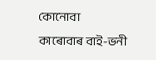কোনোবা
কাৰোবাৰ বাই-ভনী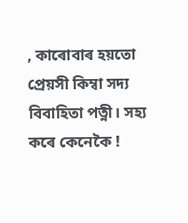, কাৰোবাৰ হয়তো প্রেয়সী কিম্বা সদ্য বিবাহিতা পত্নী। সহ্য কৰে কেনেকৈ !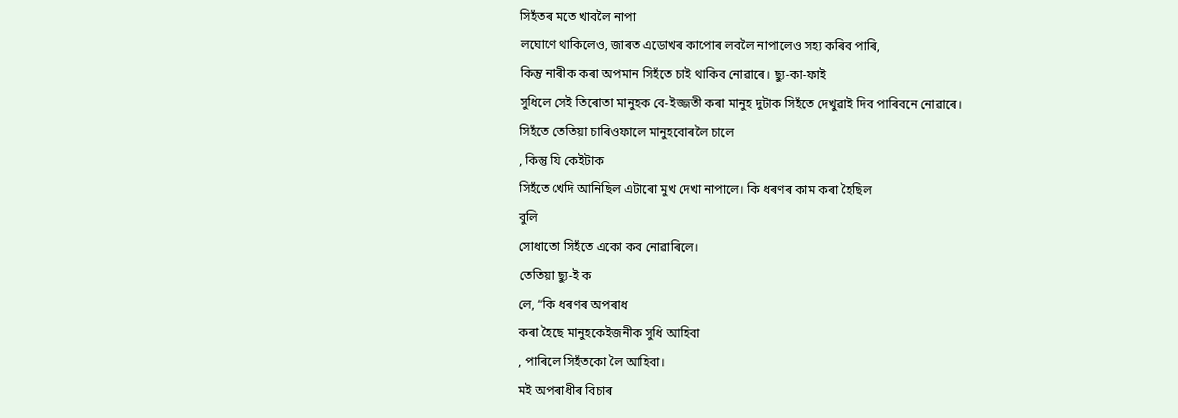সিহঁতৰ মতে খাবলৈ নাপা
লঘোণে থাকিলেও, জাৰত এডোখৰ কাপোৰ লবলৈ নাপালেও সহ্য কৰিব পাৰি,
কিন্তু নাৰীক কৰা অপমান সিহঁতে চাই থাকিব নোৱাৰে। ছ্যু-কা-ফাই
সুধিলে সেই তিৰোতা মানুহক বে-ইজ্জতী কৰা মানুহ দুটাক সিহঁতে দেখুৱাই দিব পাৰিবনে নোৱাৰে।
সিহঁতে তেতিয়া চাৰিওফালে মানুহবোৰলৈ চালে
, কিন্তু যি কেইটাক
সিহঁতে খেদি আনিছিল এটাৰো মুখ দেখা নাপালে। কি ধৰণৰ কাম কৰা হৈছিল
বুলি
সোধাতো সিহঁতে একো কব নোৱাৰিলে।
তেতিয়া ছ্যু-ই ক
লে, “কি ধৰণৰ অপৰাধ
কৰা হৈছে মানুহকেইজনীক সুধি আহিবা
, পাৰিলে সিহঁতকো লৈ আহিবা।
মই অপৰাধীৰ বিচাৰ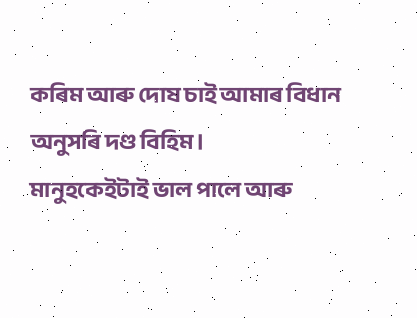কৰিম আৰু দোষ চাই আমাৰ বিধান অনুসৰি দণ্ড বিহিম।
মানুহকেইটাই ভাল পালে আৰু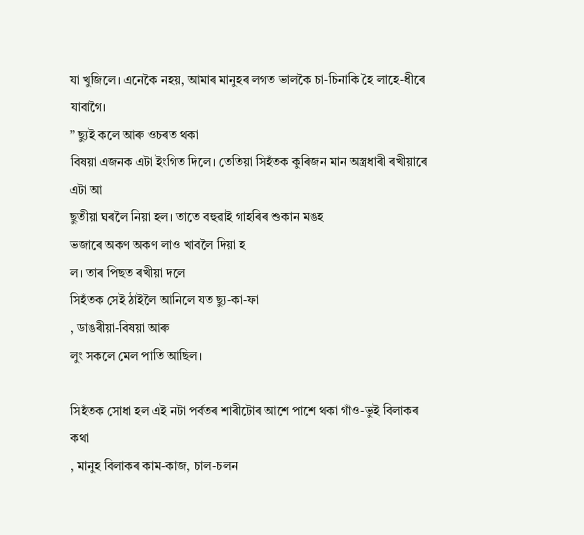যা খুজিলে। এনেকৈ নহয়, আমাৰ মানুহৰ লগত ভালকৈ চা-চিনাকি হৈ লাহে-ধীৰে
যাবাগৈ।
” ছ্যুই কলে আৰু ওচৰত থকা
বিষয়া এজনক এটা ইংগিত দিলে। তেতিয়া সিহঁতক কুৰিজন মান অস্ত্রধাৰী ৰখীয়াৰে এটা আ
ছুতীয়া ঘৰলৈ নিয়া হল। তাতে বহুৱাই গাহৰিৰ শুকান মঙহ
ভজাৰে অকণ অকণ লাও খাবলৈ দিয়া হ
ল। তাৰ পিছত ৰখীয়া দলে
সিহঁতক সেই ঠাইলৈ আনিলে যত ছ্যু-কা-ফা
, ডাঙৰীয়া-বিষয়া আৰু
লুং সকলে মেল পাতি আছিল।

সিহঁতক সোধা হল এই নটা পৰ্বতৰ শাৰীটোৰ আশে পাশে থকা গাঁও-ভুই বিলাকৰ
কথা
, মানুহ বিলাকৰ কাম-কাজ, চাল-চলন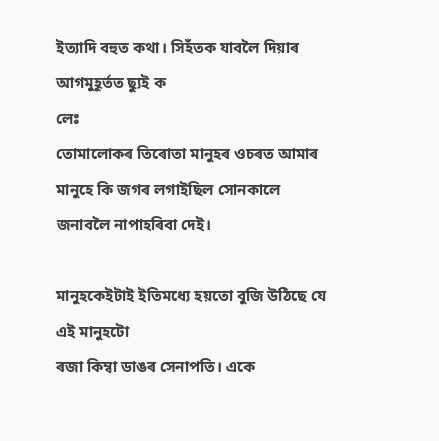ইত্যাদি বহুত কথা। সিহঁতক যাবলৈ দিয়াৰ আগমুহূর্তত ছ্যুই ক
লেঃ
তোমালোকৰ তিৰোতা মানুহৰ ওচৰত আমাৰ মানুহে কি জগৰ লগাইছিল সোনকালে
জনাবলৈ নাপাহৰিবা দেই।

মানুহকেইটাই ইতিমধ্যে হয়তো বুজি উঠিছে যে এই মানুহটো
ৰজা কিম্বা ডাঙৰ সেনাপতি। একে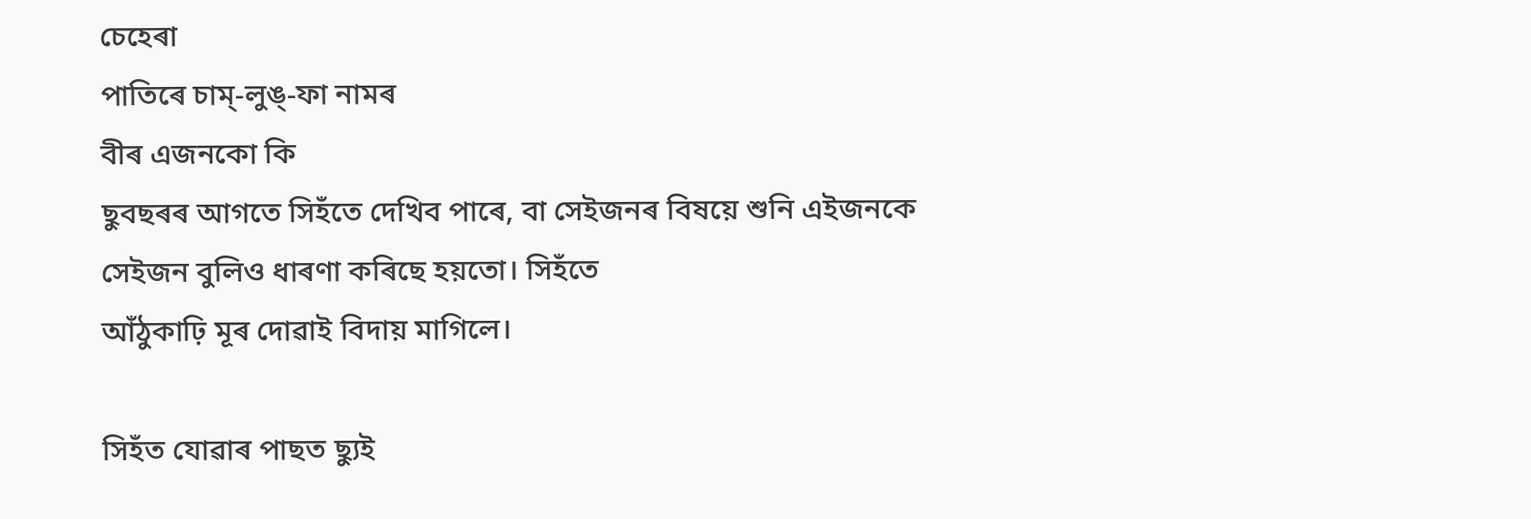চেহেৰা
পাতিৰে চাম্-লুঙ্-ফা নামৰ
বীৰ এজনকো কি
ছুবছৰৰ আগতে সিহঁতে দেখিব পাৰে, বা সেইজনৰ বিষয়ে শুনি এইজনকে সেইজন বুলিও ধাৰণা কৰিছে হয়তো। সিহঁতে
আঁঠুকাঢ়ি মূৰ দোৱাই বিদায় মাগিলে।

সিহঁত যোৱাৰ পাছত ছ্যুই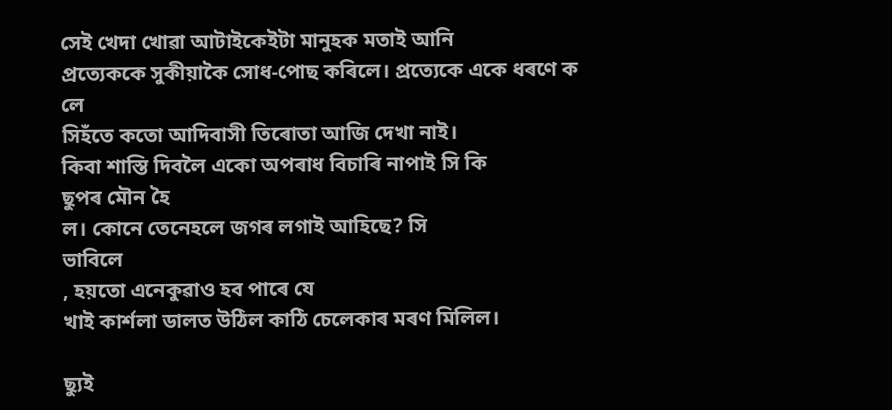সেই খেদা খোৱা আটাইকেইটা মানুহক মতাই আনি
প্রত্যেককে সুকীয়াকৈ সোধ-পোছ কৰিলে। প্রত্যেকে একে ধৰণে ক
লে
সিহঁতে কতো আদিবাসী তিৰোতা আজি দেখা নাই।
কিবা শাস্তি দিবলৈ একো অপৰাধ বিচাৰি নাপাই সি কি
ছুপৰ মৌন হৈ
ল। কোনে তেনেহলে জগৰ লগাই আহিছে? সি
ভাবিলে
, হয়তো এনেকুৱাও হব পাৰে যে
খাই কাৰ্শলা ডালত উঠিল কাঠি চেলেকাৰ মৰণ মিলিল।

ছ্যুই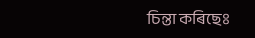চিন্তা কৰিছেঃ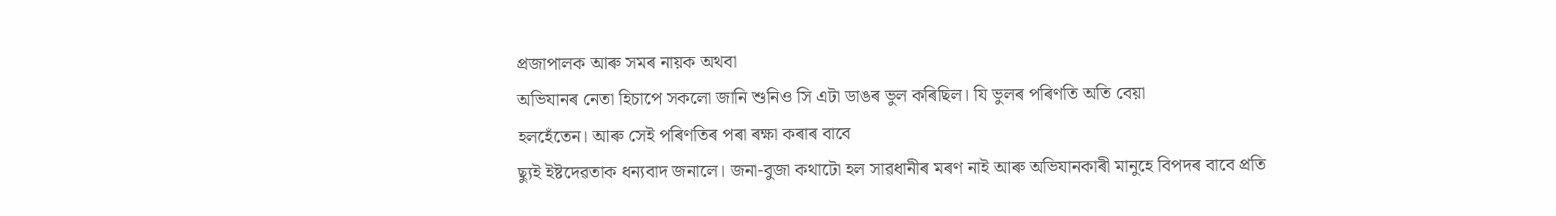প্রজাপালক আৰু সমৰ নায়ক অথবা
অভিযানৰ নেতা হিচাপে সকলো জানি শুনিও সি এটা ডাঙৰ ভুল কৰিছিল। যি ভুলৰ পৰিণতি অতি বেয়া
হলহেঁতেন। আৰু সেই পৰিণতিৰ পৰা ৰক্ষা কৰাৰ বাবে
ছ্যুই ইষ্টদেৱতাক ধন্যবাদ জনালে। জনা-বুজা কথাটো হল সাৱধানীৰ মৰণ নাই আৰু অভিযানকাৰী মানুহে বিপদৰ বাবে প্রতি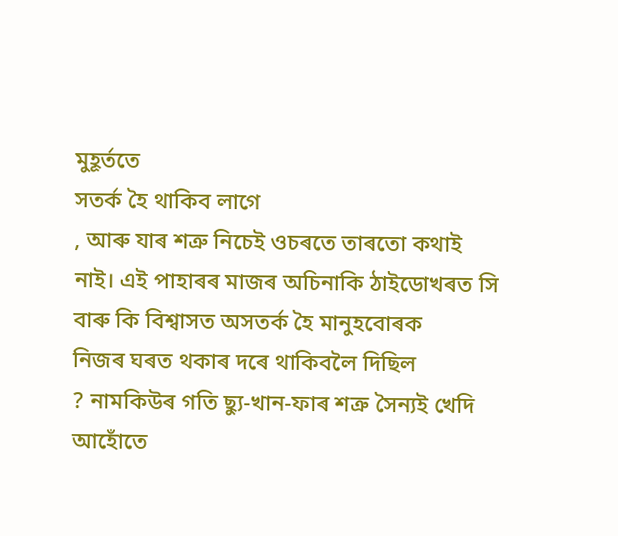মুহূর্ততে
সতর্ক হৈ থাকিব লাগে
, আৰু যাৰ শত্রু নিচেই ওচৰতে তাৰতো কথাই
নাই। এই পাহাৰৰ মাজৰ অচিনাকি ঠাইডোখৰত সি বাৰু কি বিশ্বাসত অসতর্ক হৈ মানুহবোৰক
নিজৰ ঘৰত থকাৰ দৰে থাকিবলৈ দিছিল
? নামকিউৰ গতি ছ্যু-খান-ফাৰ শত্রু সৈন্যই খেদি আহোঁতে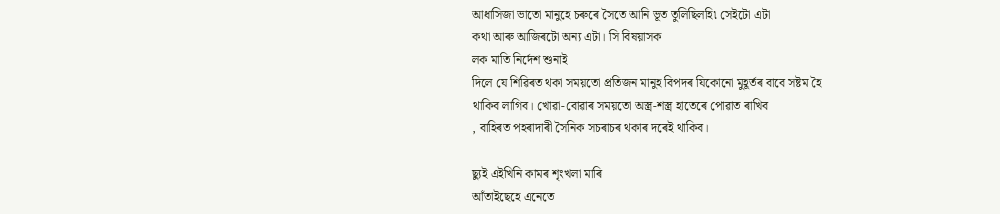আধাসিজা ভাতো মানুহে চৰুৰে সৈতে আনি ভূত তুলিছিলহি৷ সেইটো এটা
কথা আৰু আজিৰটো অন্য এটা। সি বিষয়াসক
লক মাতি নির্দেশ শুনাই
দিলে যে শিৱিৰত থকা সময়তো প্রতিজন মানুহ বিপদৰ যিকোনো মুহূৰ্তৰ বাবে সষ্টম হৈ
থাকিব লাগিব। খোৱা-বোৱাৰ সময়তো অস্ত্র-শস্ত্র হাতেৰে পোৱাত ৰাখিব
, বাহিৰত পহৰাদাৰী সৈনিক সচৰাচৰ থকাৰ দৰেই থাকিব।

ছ্যুই এইখিনি কামৰ শৃংখলা মাৰি
আঁতাইছেহে এনেতে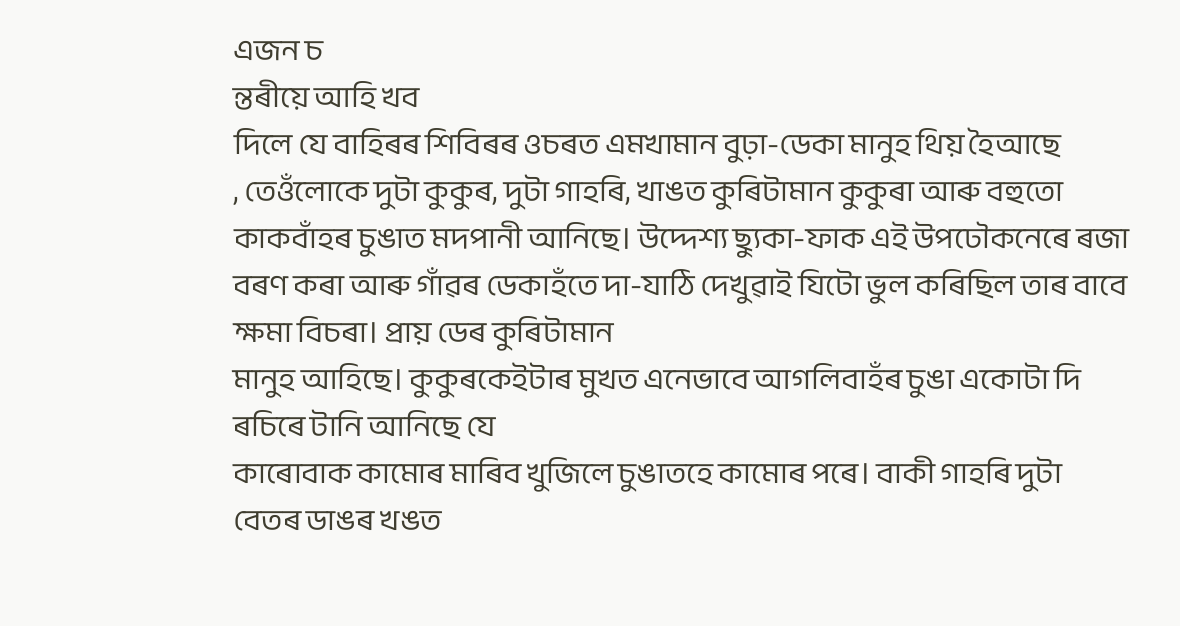এজন চ
ন্তৰীয়ে আহি খব
দিলে যে বাহিৰৰ শিবিৰৰ ওচৰত এমখামান বুঢ়া-ডেকা মানুহ থিয় হৈআছে
, তেওঁলোকে দুটা কুকুৰ, দুটা গাহৰি, খাঙত কুৰিটামান কুকুৰা আৰু বহুতো কাকবাঁহৰ চুঙাত মদপানী আনিছে। উদ্দেশ্য ছ্যুকা-ফাক এই উপঢৌকনেৰে ৰজা বৰণ কৰা আৰু গাঁৱৰ ডেকাহঁতে দা-যাঠি দেখুৱাই যিটো ভুল কৰিছিল তাৰ বাবে ক্ষমা বিচৰা। প্রায় ডেৰ কুৰিটামান
মানুহ আহিছে। কুকুৰকেইটাৰ মুখত এনেভাবে আগলিবাহঁৰ চুঙা একোটা দি ৰচিৰে টানি আনিছে যে
কাৰোবাক কামোৰ মাৰিব খুজিলে চুঙাতহে কামোৰ পৰে। বাকী গাহৰি দুটা বেতৰ ডাঙৰ খঙত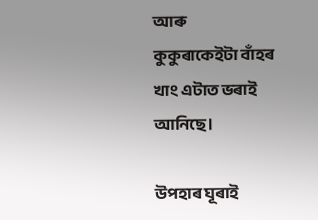আৰু
কুকুৰাকেইটা বাঁহৰ খাং এটাত ভৰাই আনিছে।

উপহাৰ ঘূৰাই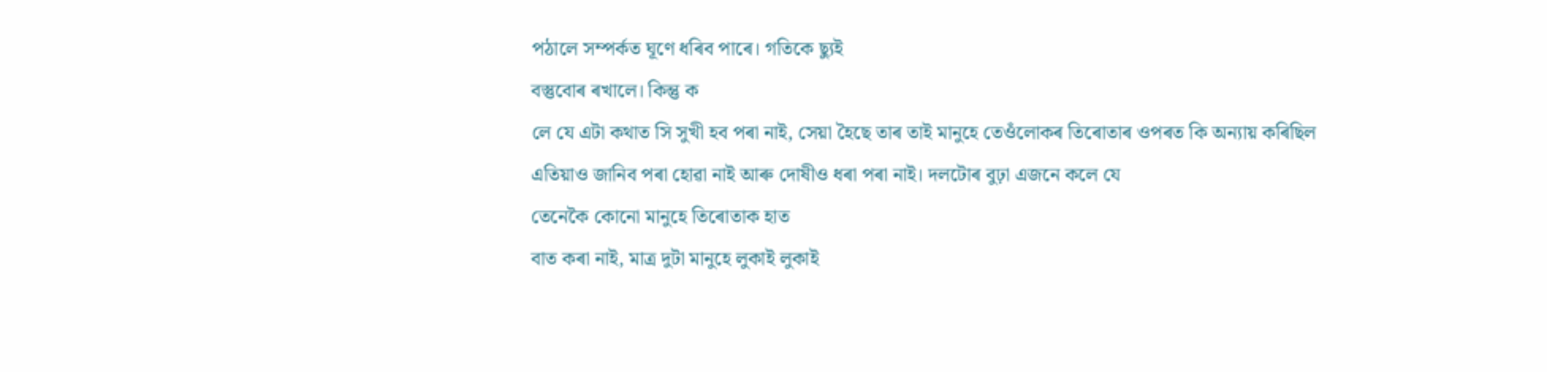পঠালে সম্পৰ্কত ঘূণে ধৰিব পাৰে। গতিকে ছ্যুই
বস্তুবোৰ ৰখালে। কিন্তু ক
লে যে এটা কথাত সি সুখী হব পৰা নাই, সেয়া হৈছে তাৰ তাই মানুহে তেওঁলোকৰ তিৰোতাৰ ওপৰত কি অন্যায় কৰিছিল
এতিয়াও জানিব পৰা হোৱা নাই আৰু দোষীও ধৰা পৰা নাই। দলটোৰ বুঢ়া এজনে কলে যে
তেনেকৈ কোনো মানুহে তিৰোতাক হাত
বাত কৰা নাই, মাত্র দুটা মানুহে লুকাই লুকাই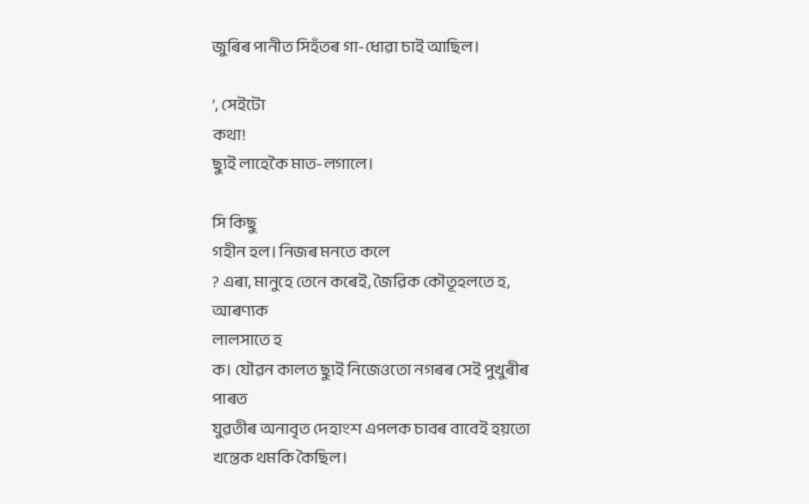জুৰিৰ পানীত সিহঁতৰ গা-ধোৱা চাই আছিল।

’, সেইটো
কথা!
ছ্যুই লাহেকৈ মাত-লগালে।

সি কিছু
গহীন হল। নিজৰ মনতে কলে
? এৰা, মানুহে তেনে কৰেই, জৈৱিক কৌতূহলতে হ, আৰণ্যক
লালসাতে হ
ক। যৌৱন কালত ছ্যুই নিজেওতো নগৰৰ সেই পুখুৰীৰ পাৰত
যুৱতীৰ অনাবৃত দেহাংশ এপলক চাবৰ বাবেই হয়তো খন্তেক থমকি কৈছিল।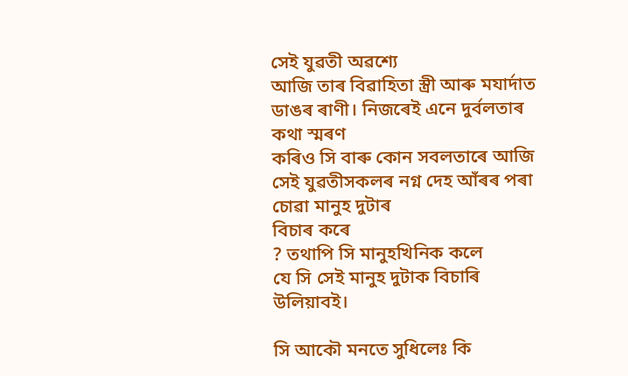সেই যুৱতী অৱশ্যে
আজি তাৰ বিৱাহিতা স্ত্রী আৰু মযার্দাত ডাঙৰ ৰাণী। নিজৰেই এনে দুর্বলতাৰ কথা স্মৰণ
কৰিও সি বাৰু কোন সবলতাৰে আজি সেই যুৱতীসকলৰ নগ্ন দেহ আঁৰৰ পৰা চোৱা মানুহ দুটাৰ
বিচাৰ কৰে
? তথাপি সি মানুহখিনিক কলে
যে সি সেই মানুহ দুটাক বিচাৰি উলিয়াবই।

সি আকৌ মনতে সুধিলেঃ কি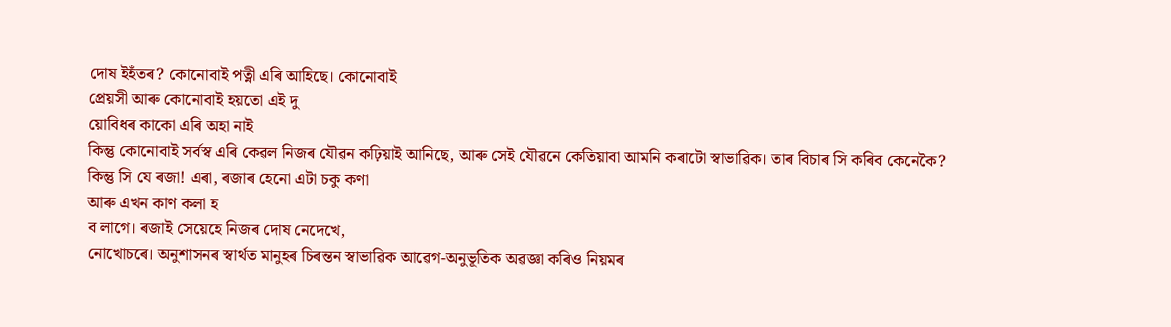দোষ ইহঁতৰ? কোনোবাই পত্নী এৰি আহিছে। কোনোবাই
প্রেয়সী আৰু কোনোবাই হয়তো এই দু
য়োবিধৰ কাকো এৰি অহা নাই
কিন্তু কোনোবাই সর্বস্ব এৰি কেৱল নিজৰ যৌৱন কঢ়িয়াই আনিছে, আৰু সেই যৌৱনে কেতিয়াবা আমনি কৰাটো স্বাভাৱিক। তাৰ বিচাৰ সি কৰিব কেনেকৈ?
কিন্তু সি যে ৰজা! এৰা, ৰজাৰ হেনো এটা চকু কণা
আৰু এখন কাণ কলা হ
ব লাগে। ৰজাই সেয়েহে নিজৰ দোষ নেদেখে,
নোখোচৰে। অনুশাসনৰ স্বাৰ্থত মানুহৰ চিৰন্তন স্বাভাৱিক আৱেগ-অনুভূতিক অৱজ্ঞা কৰিও নিয়মৰ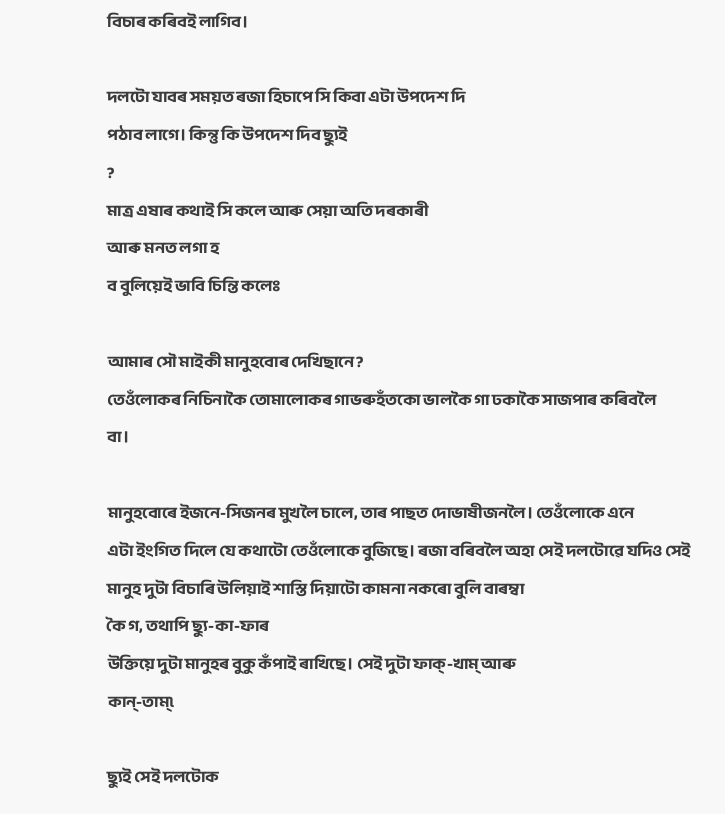বিচাৰ কৰিবই লাগিব।

দলটো যাবৰ সময়ত ৰজা হিচাপে সি কিবা এটা উপদেশ দি
পঠাব লাগে। কিন্তু কি উপদেশ দিব ছ্যুই
?
মাত্র এষাৰ কথাই সি কলে আৰু সেয়া অতি দৰকাৰী
আৰু মনত লগা হ
ব বুলিয়েই ভাবি চিন্তি কলেঃ

আমাৰ সৌ মাইকী মানুহবোৰ দেখিছানে?
তেওঁলোকৰ নিচিনাকৈ তোমালোকৰ গাভৰুহঁতকো ভালকৈ গা ঢকাকৈ সাজপাৰ কৰিবলৈ
বা।

মানুহবোৰে ইজনে-সিজনৰ মুখলৈ চালে, তাৰ পাছত দোভাষীজনলৈ। তেওঁলোকে এনে
এটা ইংগিত দিলে যে কথাটো তেওঁলোকে বুজিছে। ৰজা বৰিবলৈ অহা সেই দলটোৱে যদিও সেই
মানুহ দুটা বিচাৰি উলিয়াই শাস্তি দিয়াটো কামনা নকৰো বুলি বাৰম্বা
কৈ গ, তথাপি ছ্যু-কা-ফাৰ
উক্তিয়ে দুটা মানুহৰ বুকু কঁপাই ৰাখিছে। সেই দুটা ফাক্-খাম্ আৰু
কান্-তাম্৷

ছ্যুই সেই দলটোক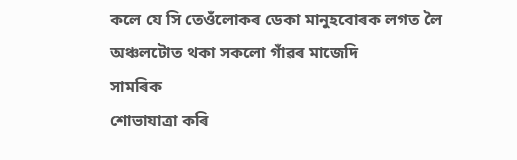কলে যে সি তেওঁলোকৰ ডেকা মানুহবোৰক লগত লৈ অঞ্চলটোত থকা সকলো গাঁৱৰ মাজেদি
সামৰিক
শোভাযাত্রা কৰি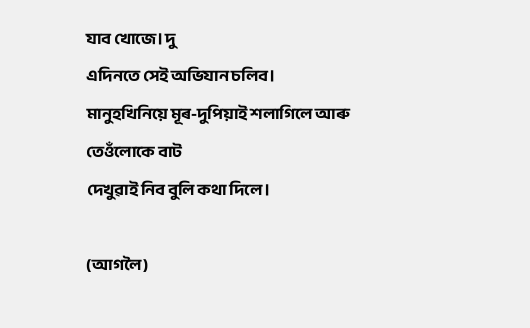যাব খোজে। দু
এদিনতে সেই অভিযান চলিব। মানুহখিনিয়ে মূৰ-দুপিয়াই শলাগিলে আৰু তেওঁলোকে বাট
দেখুৱাই নিব বুলি কথা দিলে।

(আগলৈ)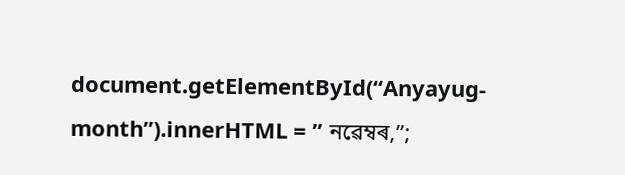document.getElementById(“Anyayug-month”).innerHTML = ” নৱেম্বৰ,”;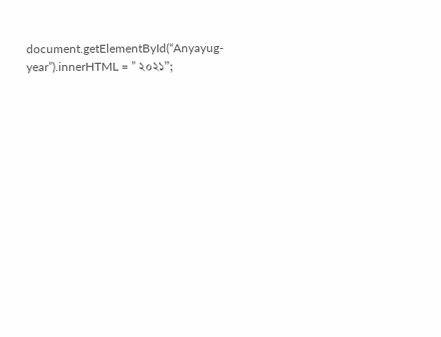document.getElementById(“Anyayug-year”).innerHTML = ” ২০২১”;